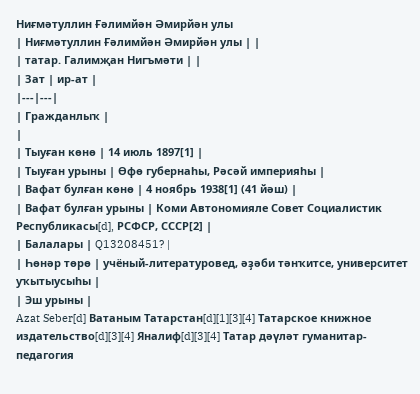Ниғмәтуллин Ғәлимйән Әмирйән улы
| Ниғмәтуллин Ғәлимйән Әмирйән улы | |
| татар. Галимҗан Нигъмәти | |
| Зат | ир-ат |
|---|---|
| Гражданлыҡ |
|
| Тыуған көнө | 14 июль 1897[1] |
| Тыуған урыны | Өфө губернаһы, Рәсәй империяһы |
| Вафат булған көнө | 4 ноябрь 1938[1] (41 йәш) |
| Вафат булған урыны | Коми Автономияле Совет Социалистик Республикасы[d], РСФСР, СССР[2] |
| Балалары | Q13208451? |
| Һөнәр төрө | учёный-литературовед, әҙәби тәнҡитсе, университет уҡытыусыһы |
| Эш урыны |
Azat Seber[d] Ватаным Татарстан[d][1][3][4] Татарское книжное издательство[d][3][4] Яналиф[d][3][4] Татар дәүләт гуманитар-педагогия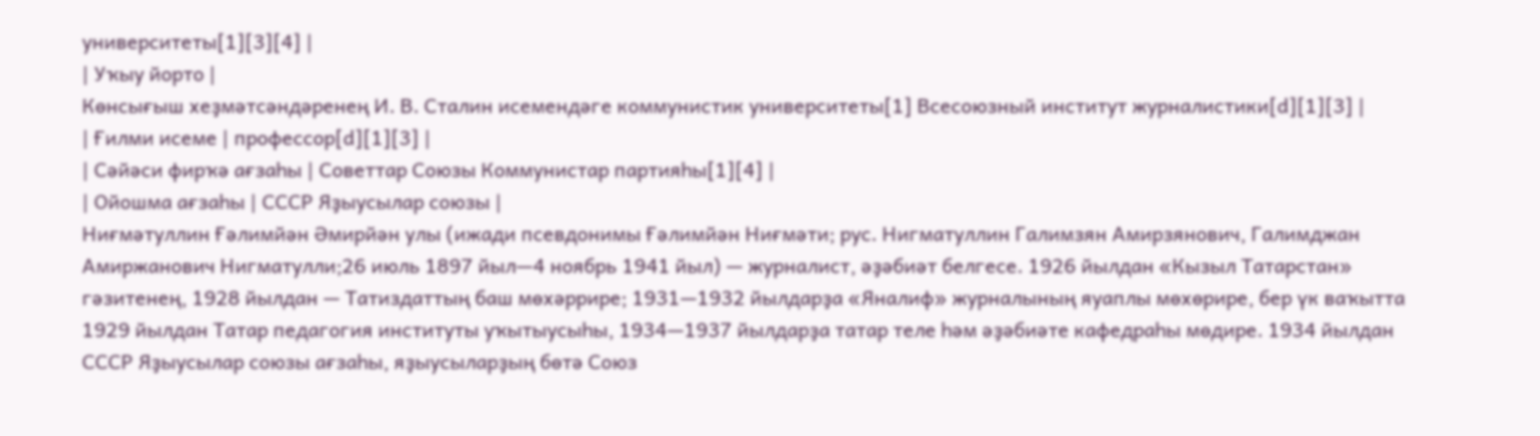университеты[1][3][4] |
| Уҡыу йорто |
Көнсығыш хеҙмәтсәндәренең И. В. Сталин исемендәге коммунистик университеты[1] Всесоюзный институт журналистики[d][1][3] |
| Ғилми исеме | профессор[d][1][3] |
| Сәйәси фирҡә ағзаһы | Советтар Союзы Коммунистар партияһы[1][4] |
| Ойошма ағзаһы | СССР Яҙыусылар союзы |
Ниғмәтуллин Ғәлимйән Әмирйән улы (ижади псевдонимы Ғәлимйән Ниғмәти; рус. Нигматуллин Галимзян Амирзянович, Галимджан Амиржанович Нигматулли;26 июль 1897 йыл—4 ноябрь 1941 йыл) — журналист, әҙәбиәт белгесе. 1926 йылдан «Кызыл Татарстан» гәзитенең, 1928 йылдан — Татиздаттың баш мөхәррире; 1931—1932 йылдарҙа «Яналиф» журналының яуаплы мөхөрире, бер үк ваҡытта 1929 йылдан Татар педагогия институты уҡытыусыһы, 1934—1937 йылдарҙа татар теле һәм әҙәбиәте кафедраһы мөдире. 1934 йылдан СССР Яҙыусылар союзы ағзаһы, яҙыусыларҙың бөтә Союз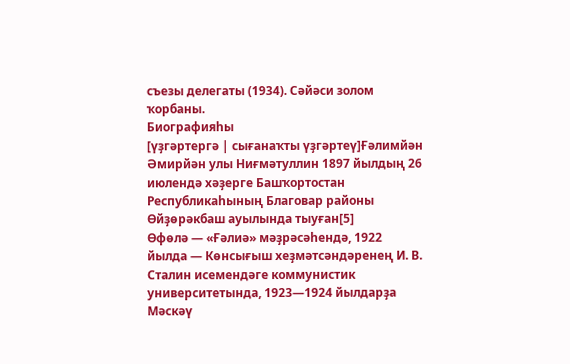съезы делегаты (1934). Сәйәси золом ҡорбаны.
Биографияһы
[үҙгәртергә | сығанаҡты үҙгәртеү]Ғәлимйән Әмирйән улы Ниғмәтуллин 1897 йылдың 26 июлендә хәҙерге Башҡортостан Республикаһының Благовар районы Өйҙөрәкбаш ауылында тыуған[5]
Өфөлә — «Ғәлиә» мәҙрәсәһендә, 1922 йылда — Көнсығыш хеҙмәтсәндәренең И. В. Сталин исемендәге коммунистик университетында, 1923—1924 йылдарҙа Мәскәү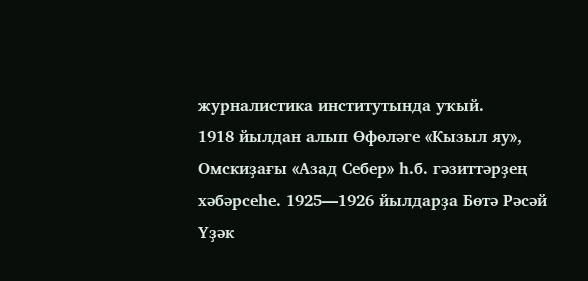журналистика институтында уҡый.
1918 йылдан алып Өфөләге «Кызыл яу», Омскиҙағы «Азад Себер» һ.б. гәзиттәрҙең хәбәрсеһе. 1925—1926 йылдарҙа Бөтә Рәсәй Үҙәк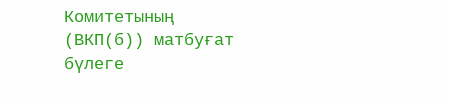Комитетының (ВКП(б)) матбуғат бүлеге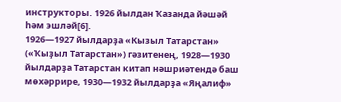инструкторы. 1926 йылдан Ҡазанда йәшәй һәм эшләй[6].
1926—1927 йылдарҙа «Кызыл Татарстан» («Ҡыҙыл Татарстан») гәзитенең, 1928—1930 йылдарҙа Татарстан китап нәшриәтендә баш мөхәррире, 1930—1932 йылдарҙа «Яңалиф»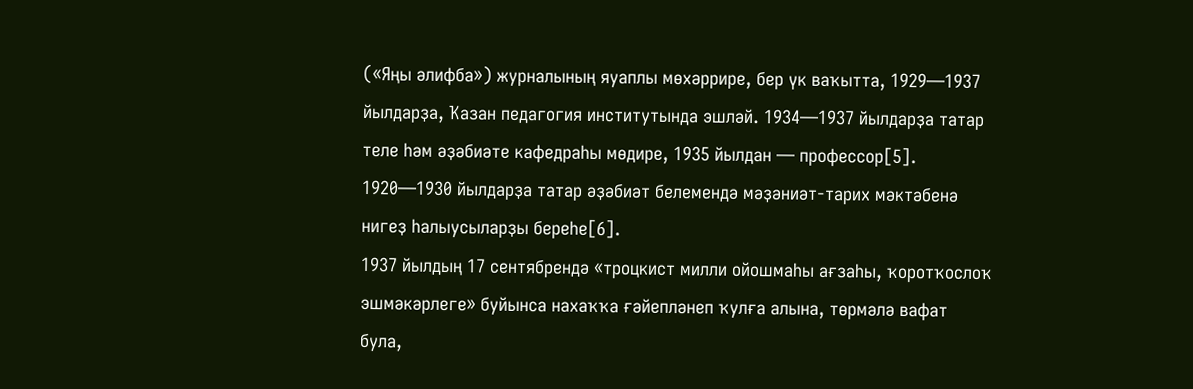(«Яңы әлифба») журналының яуаплы мөхәррире, бер үк ваҡытта, 1929—1937 йылдарҙа, Ҡазан педагогия институтында эшләй. 1934—1937 йылдарҙа татар теле һәм әҙәбиәте кафедраһы мөдире, 1935 йылдан — профессор[5].
1920—1930 йылдарҙа татар әҙәбиәт белемендә мәҙәниәт-тарих мәктәбенә нигеҙ һалыусыларҙы береһе[6].
1937 йылдың 17 сентябрендә «троцкист милли ойошмаһы ағзаһы, ҡоротҡослоҡ эшмәкәрлеге» буйынса нахаҡҡа ғәйепләнеп ҡулға алына, төрмәлә вафат була,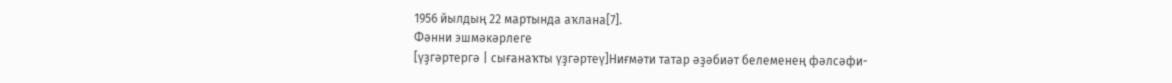1956 йылдың 22 мартында аҡлана[7].
Фәнни эшмәкәрлеге
[үҙгәртергә | сығанаҡты үҙгәртеү]Ниғмәти татар әҙәбиәт белеменең фәлсәфи-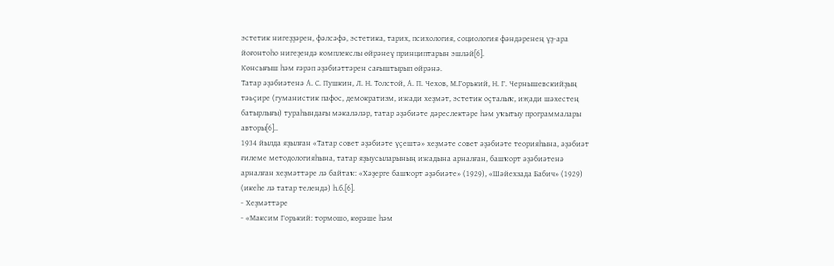эстетик нигеҙҙәрен, фәлсәфә, эстетика, тарих, психология, социология фәндәренең үҙ-ара йоғонтоһо нигеҙендә комплекслы өйрәнеү принциптарын эшләй[6].
Көнсығыш һәм ғәрәп әҙәбиәттәрен сағыштырып өйрәнә.
Татар әҙәбиәтенә А. С. Пушкин, Л. Н. Толстой, А. П. Чехов, М.Горький, Н. Г. Чернышевскийҙың тәьҫире (гуманистик пафос, демократизм, ижади хеҙмәт, эстетик оҫталыҡ, иҗади шәхестең батырлығы) тураһындағы мәкаләләр, татар әҙәбиәте дәреслектәре һәм уҡытыу программалары авторы[6]..
1934 йылда яҙылған «Татар совет әҙәбиәте үҫештә» хеҙмәте совет әҙәбиәте теорияһына, әҙәбиәт ғилеме методологияһына, татар яҙыусыларының ижадына арналған, башҡорт әҙәбиәтенә арналған хеҙмәттәре лә байтаҡ: «Хәҙерге башҡорт әҙәбиәте» (1929), «Шәйехзада Бабич» (1929) (икеһе лә татар телендә) һ.б.[6].
- Хеҙмәттәре
- «Максим Горький: тормошо, көрәше һәм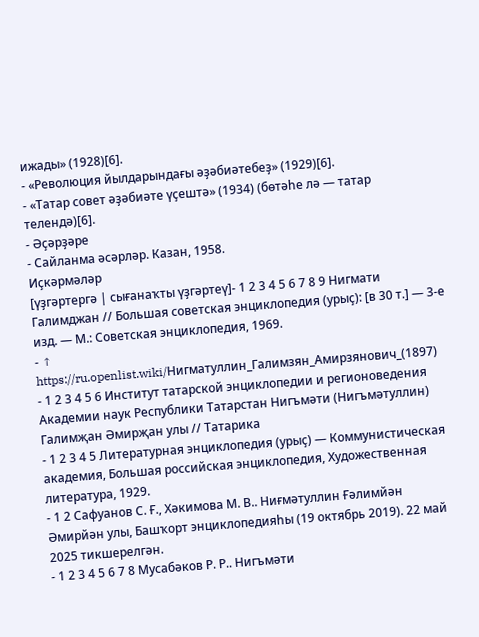ижады» (1928)[6].
- «Революция йылдарындағы әҙәбиәтебеҙ» (1929)[6].
- «Татар совет әҙәбиәте үҫештә» (1934) (бөтәһе лә — татар телендә)[6].
- Әҫәрҙәре
- Сайланма әсәрләр. Казан, 1958.
Иҫкәрмәләр
[үҙгәртергә | сығанаҡты үҙгәртеү]- 1 2 3 4 5 6 7 8 9 Нигмати Галимджан // Большая советская энциклопедия (урыҫ): [в 30 т.] — 3-е изд. — М.: Советская энциклопедия, 1969.
- ↑ https://ru.openlist.wiki/Нигматуллин_Галимзян_Амирзянович_(1897)
- 1 2 3 4 5 6 Институт татарской энциклопедии и регионоведения Академии наук Республики Татарстан Нигъмәти (Нигъмәтуллин) Галимҗан Әмирҗан улы // Татарика
- 1 2 3 4 5 Литературная энциклопедия (урыҫ) — Коммунистическая академия, Большая российская энциклопедия, Художественная литература, 1929.
- 1 2 Сафуанов С. Ғ., Хәкимова М. В.. Ниғмәтуллин Ғәлимйән Әмирйән улы, Башҡорт энциклопедияһы (19 октябрь 2019). 22 май 2025 тикшерелгән.
- 1 2 3 4 5 6 7 8 Мусабәков Р. Р.. Нигъмәти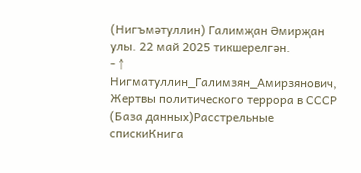(Нигъмәтуллин) Галимҗан Әмирҗан улы. 22 май 2025 тикшерелгән.
- ↑ Нигматуллин_Галимзян_Амирзянович, Жертвы политического террора в СССР (База данных)Расстрельные спискиКнига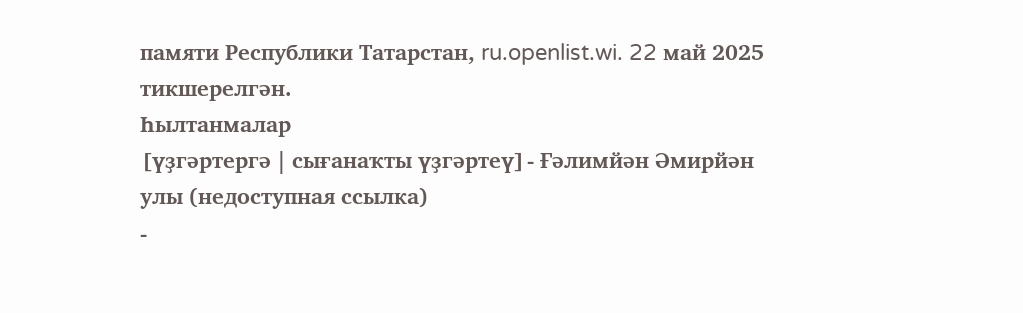памяти Республики Татарстан, ru.openlist.wi. 22 май 2025 тикшерелгән.
Һылтанмалар
[үҙгәртергә | сығанаҡты үҙгәртеү]- Ғәлимйән Әмирйән улы (недоступная ссылка)
-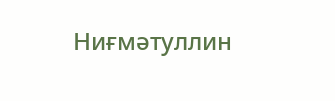Ниғмәтуллин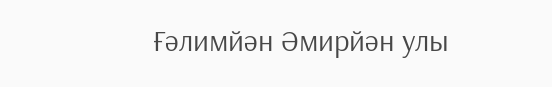Ғәлимйән Әмирйән улы